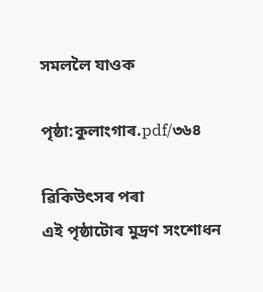সমললৈ যাওক

পৃষ্ঠা:কুলাংগাৰ.pdf/৩৬৪

ৱিকিউৎসৰ পৰা
এই পৃষ্ঠাটোৰ মুদ্ৰণ সংশোধন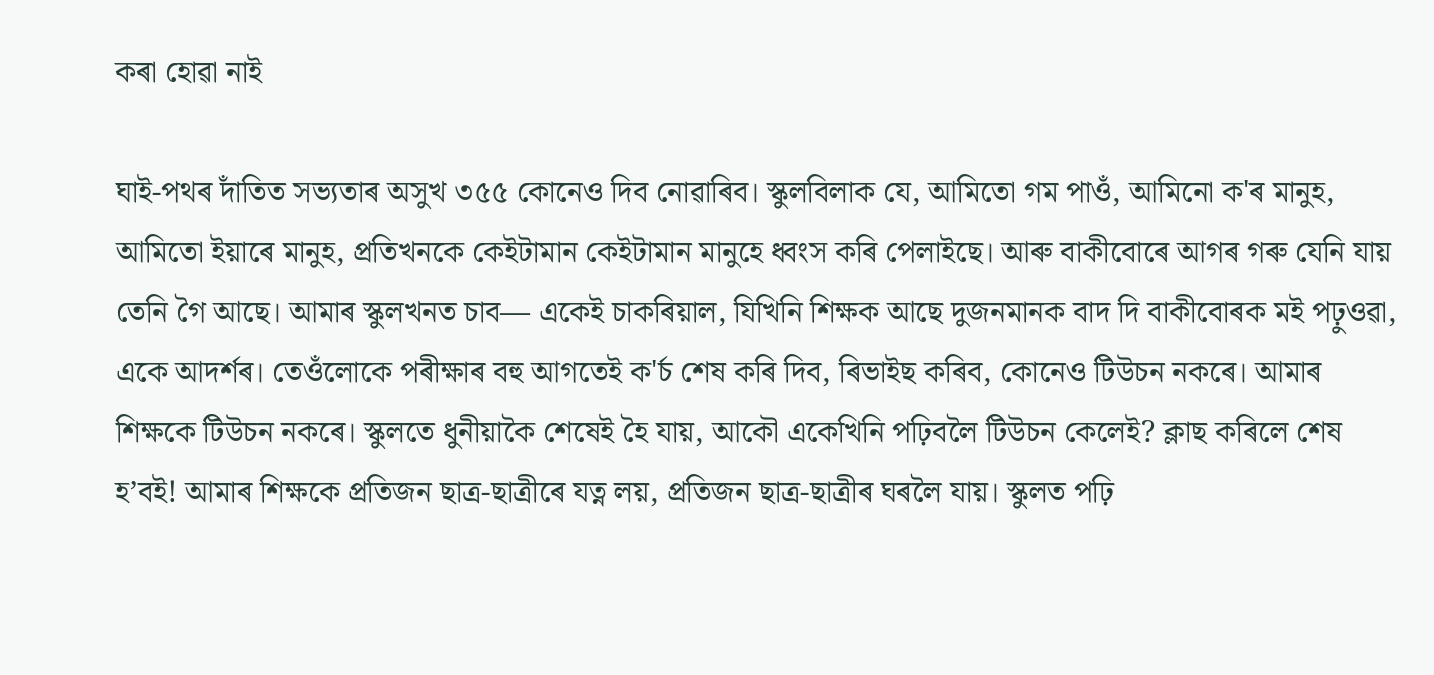কৰা হোৱা নাই

ঘাই-পথৰ দাঁতিত সভ্যতাৰ অসুখ ৩৫৫ কোনেও দিব নোৱাৰিব। স্কুলবিলাক যে, আমিতো গম পাওঁ, আমিনো ক'ৰ মানুহ, আমিতো ইয়াৰে মানুহ, প্ৰতিখনকে কেইটামান কেইটামান মানুহে ধ্বংস কৰি পেলাইছে। আৰু বাকীবোৰে আগৰ গৰু যেনি যায় তেনি গৈ আছে। আমাৰ স্কুলখনত চাব— একেই চাকৰিয়াল, যিখিনি শিক্ষক আছে দুজনমানক বাদ দি বাকীবোৰক ম‍ই পঢ়ুওৱা, একে আদৰ্শৰ। তেওঁলোকে পৰীক্ষাৰ বহু আগতেই ক'ৰ্চ শেষ কৰি দিব, ৰিভাইছ কৰিব, কোনেও টিউচন নকৰে। আমাৰ শিক্ষকে টিউচন নকৰে। স্কুলতে ধুনীয়াকৈ শেষেই হৈ যায়, আকৌ একেখিনি পঢ়িবলৈ টিউচন কেলেই? ক্লাছ কৰিলে শেষ হ’বই! আমাৰ শিক্ষকে প্ৰতিজন ছাত্ৰ-ছাত্ৰীৰে যত্ন লয়, প্ৰতিজন ছাত্ৰ-ছাত্ৰীৰ ঘৰলৈ যায়। স্কুলত পঢ়ি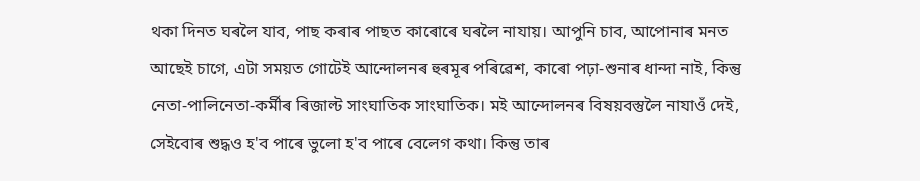থকা দিনত ঘৰলৈ যাব, পাছ কৰাৰ পাছত কাৰোৰে ঘৰলৈ নাযায়। আপুনি চাব, আপোনাৰ মনত আছেই চাগে, এটা সময়ত গোটেই আন্দোলনৰ হুৰমূৰ পৰিৱেশ, কাৰো পঢ়া-শুনাৰ ধান্দা নাই, কিন্তু নেতা-পালিনেতা-কৰ্মীৰ ৰিজাল্ট সাংঘাতিক সাংঘাতিক। মই আন্দোলনৰ বিষয়বস্তুলৈ নাযাওঁ দেই, সেইবোৰ শুদ্ধও হ'ব পাৰে ভুলো হ'ব পাৰে বেলেগ কথা। কিন্তু তাৰ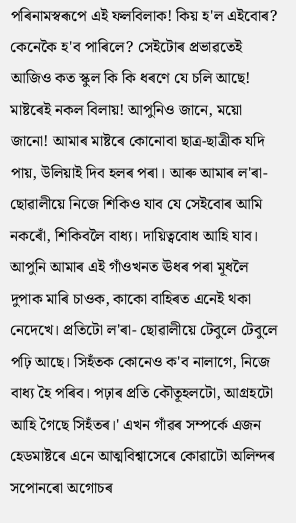পৰিনামস্বৰূপে এই ফলবিলাক! কিয় হ'ল এইবোৰ? কেনেকৈ হ'ব পাৰিলে? সেইটোৰ প্ৰভাৱতেই আজিও কত স্কুল কি কি ধৰণে যে চলি আছে! মাষ্টৰেই নকল বিলায়! আপুনিও জানে, ময়ো জানো! আমাৰ মাষ্টৰে কোনোবা ছাত্ৰ-ছাত্ৰীক যদি পায়, উলিয়াই দিব হলৰ পৰা। আৰু আমাৰ ল'ৰা-ছোৱালীয়ে নিজে শিকিও যাব যে সেইবোৰ আমি নকৰোঁ, শিকিবলৈ বাধ্য। দায়িত্ববোধ আহি যাব। আপুনি আমাৰ এই গাঁওখনত ঊধৰ পৰা মূধলৈ দুপাক মাৰি চাওক, কাকো বাহিৰত এনেই থকা নেদেখে। প্ৰতিটো ল'ৰা- ছোৱালীয়ে টেবুলে টেবুলে পঢ়ি আছে। সিহঁতক কোনেও ক'ব নালাগে, নিজে বাধ্য হৈ পৰিব। পঢ়াৰ প্ৰতি কৌতূহলটো, আগ্ৰহটো আহি গৈছে সিহঁতৰ।' এখন গাঁৱৰ সম্পৰ্কে এজন হেডমাষ্টৰে এনে আত্মবিশ্বাসেৰে কোৱাটো অলিন্দৰ সপোনৰো অগোচৰ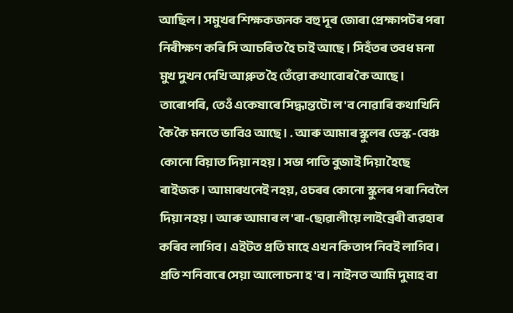আছিল। সমুখৰ শিক্ষকজনক বহু দূৰ জোৰা প্ৰেক্ষাপটৰ পৰা নিৰীক্ষণ কৰি সি আচৰিত হৈ চাই আছে। সিহঁতৰ তবধ মনা মুখ দুখন দেখি আপ্লুত হৈ তেঁৱো কথাবোৰ কৈ আছে। তাৰোপৰি, তেওঁ একেষাৰে সিদ্ধান্তটো ল'ব নোৱাৰি কথাখিনি কৈ কৈ মনতে ভাবিও আছে। . আৰু আমাৰ স্কুলৰ ডেস্ক-বেঞ্চ কোনো বিয়াত দিয়া নহয়। সভা পাতি বুজাই দিয়া হৈছে ৰাইজক। আমাৰখনেই নহয়, ওচৰৰ কোনো স্কুলৰ পৰা নিবলৈ দিয়া নহয়। আৰু আমাৰ ল'ৰা-ছোৱালীয়ে লাইব্ৰেৰী ব্যৱহাৰ কৰিব লাগিব। এইটত প্ৰতি মাহে এখন কিতাপ নিবই লাগিব। প্ৰতি শনিবাৰে সেয়া আলোচনা হ'ব। নাইনত আমি দুমাহ বা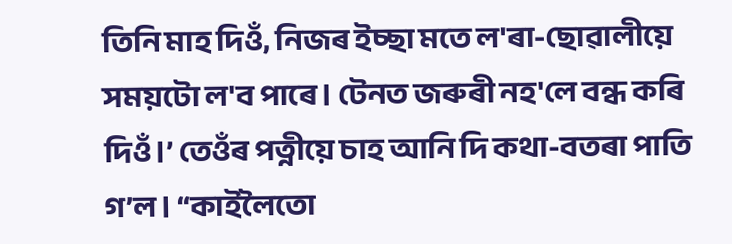তিনি মাহ দিওঁ, নিজৰ ইচ্ছা মতে ল'ৰা-ছোৱালীয়ে সময়টো ল'ব পাৰে। টেনত জৰুৰী নহ'লে বন্ধ কৰি দিওঁ।’ তেওঁৰ পত্নীয়ে চাহ আনি দি কথা-বতৰা পাতি গ’ল। “কাইলৈতো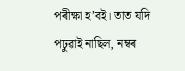পৰীক্ষা হ’বই। তাত যদি পঢ়ুৱাই নাছিল, নম্বৰ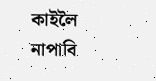কাইলৈ নাপাবি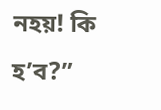নহয়! কি হ’ব?”